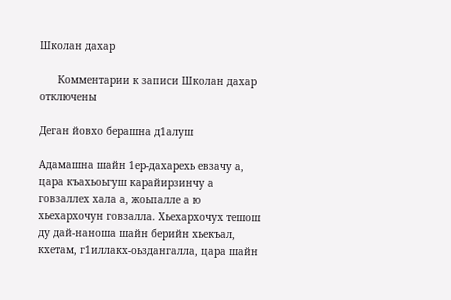Школан дахар

      Комментарии к записи Школан дахар отключены

Деган йовхо берашна д1алуш

Адамашна шайн 1ер-дахарехь евзачу а, цара къахьоьгуш карайирзинчу а говзаллех хала а, жоьпалле а ю хьехархочун говзалла. Хьехархочух тешош ду дай-наноша шайн берийн хьекъал, кхетам, г1иллакх-оьздангалла, цара шайн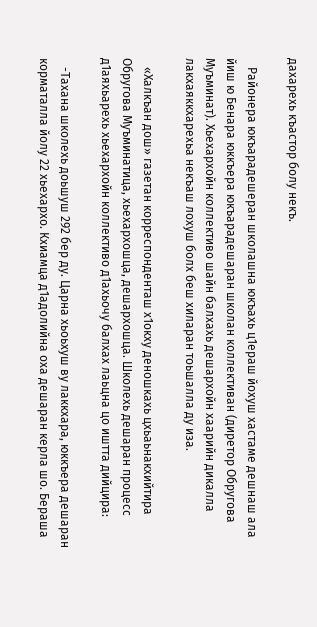дахарехь къастор болу некъ.

   Районера юкъарадешеран школашна юкъахь ц1ераш йохуш хастаме дешнаш ала йиш ю Бенара юккъера юкъарадешаран школан коллективан (диретор Обругова Муъминат). Хьехархойн коллективо шайн балхахь дешархойн хаарийн дикалла лакхаяккхарехьа некъаш лохуш болх беш хиларан тоьшалла ду иза.

   «Халкъан дош» газетан корреспонденташ х1окху деношкахь цхьаьнакхийтира Обругова Муъминатица, хьехархошца, дешархошца. Школехь дешаран процесс д1аяхьарехь хьехархойн коллективо д1ахьочу балхах лаьцна цо иштта дийцира:

   -Тахана школехь доьшуш 292 бер ду. Царна хьоьхуш ву лаккхара, юккъера дешаран корматалла йолу 22 хьехархо. Кхиамца д1адолийна оха дешаран керла шо. Бераша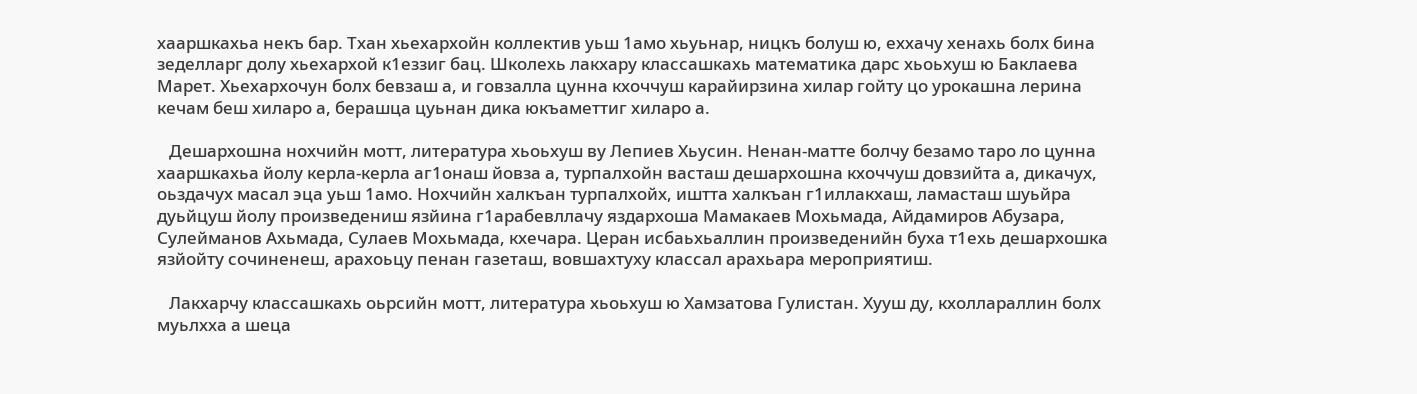хааршкахьа некъ бар. Тхан хьехархойн коллектив уьш 1амо хьуьнар, ницкъ болуш ю, еххачу хенахь болх бина зеделларг долу хьехархой к1еззиг бац. Школехь лакхару классашкахь математика дарс хьоьхуш ю Баклаева Марет. Хьехархочун болх бевзаш а, и говзалла цунна кхоччуш карайирзина хилар гойту цо урокашна лерина кечам беш хиларо а, берашца цуьнан дика юкъаметтиг хиларо а.

   Дешархошна нохчийн мотт, литература хьоьхуш ву Лепиев Хьусин. Ненан-матте болчу безамо таро ло цунна хааршкахьа йолу керла-керла аг1онаш йовза а, турпалхойн васташ дешархошна кхоччуш довзийта а, дикачух, оьздачух масал эца уьш 1амо. Нохчийн халкъан турпалхойх, иштта халкъан г1иллакхаш, ламасташ шуьйра дуьйцуш йолу произведениш язйина г1арабевллачу яздархоша Мамакаев Мохьмада, Айдамиров Абузара, Сулейманов Ахьмада, Сулаев Мохьмада, кхечара. Церан исбаьхьаллин произведенийн буха т1ехь дешархошка язйойту сочиненеш, арахоьцу пенан газеташ, вовшахтуху классал арахьара мероприятиш.

   Лакхарчу классашкахь оьрсийн мотт, литература хьоьхуш ю Хамзатова Гулистан. Хууш ду, кхоллараллин болх муьлхха а шеца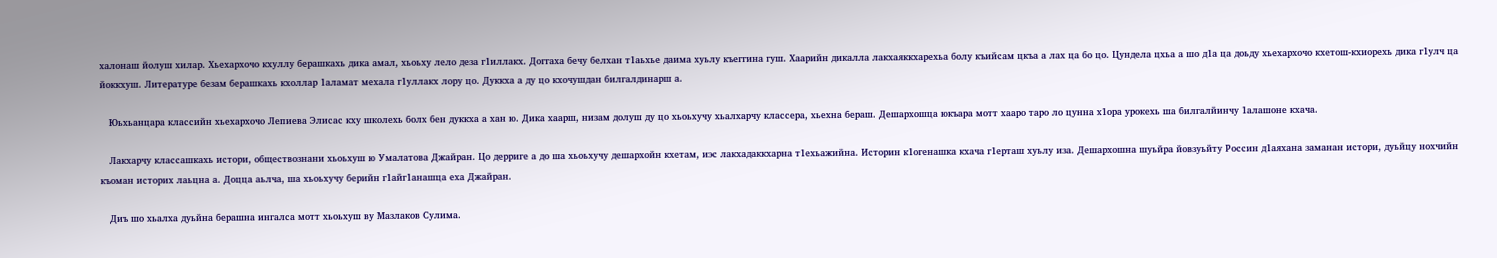халонаш йолуш хилар. Хьехархочо кхуллу берашкахь дика амал, хьоьху лело деза г1иллакх. Доггаха бечу белхан т1аьхье даима хуьлу къеггина гуш. Хаарийн дикалла лакхаяккхарехьа болу къийсам цкъа а лах ца бо цо. Цундела цхьа а шо д1а ца доьду хьехархочо кхетош-кхиорехь дика г1улч ца йоккхуш. Литературе безам берашкахь кхоллар 1аламат мехала г1уллакх лору цо. Дуккха а ду цо кхочушдан билгалдинарш а.

   Юьхьанцара классийн хьехархочо Лепиева Элисас кху школехь болх бен дуккха а хан ю. Дика хаарш, низам долуш ду цо хьоьхучу хьалхарчу классера, хьехна бераш. Дешархошца юкъара мотт хааро таро ло цунна х1ора урокехь ша билгалйинчу 1алашоне кхача.

   Лакхарчу классашкахь истори, обществознани хьоьхуш ю Умалатова Джайран. Цо дерриге а до ша хьоьхучу дешархойн кхетам, иэс лакхадаккхарна т1ехьажийна. Историн к1огенашка кхача г1ерташ хуьлу иза. Дешархошна шуьйра йовзуьйту Россин д1аяхана заманан истори, дуьйцу нохчийн къоман историх лаьцна а. Доцца аьлча, ша хьоьхучу берийн г1айг1анашца еха Джайран.

   Диъ шо хьалха дуьйна берашна ингалса мотт хьоьхуш ву Мазлаков Сулима.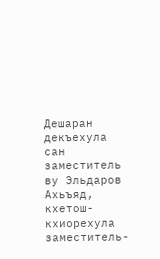Дешаран декъехула сан заместитель ву Эльдаров Ахьъяд, кхетош-кхиорехула заместитель-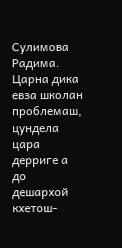Сулимова Радима. Царна дика евза школан проблемаш, цундела цара дерриге а до дешархой кхетош-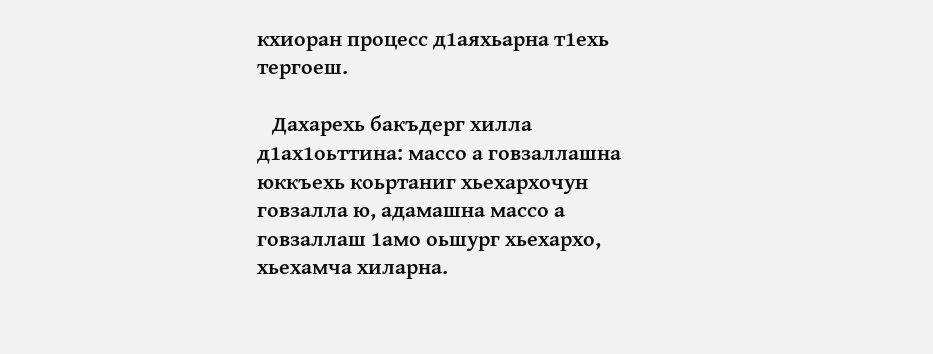кхиоран процесс д1аяхьарна т1ехь тергоеш.

   Дахарехь бакъдерг хилла д1ах1оьттина: массо а говзаллашна юккъехь коьртаниг хьехархочун говзалла ю, адамашна массо а говзаллаш 1амо оьшург хьехархо, хьехамча хиларна.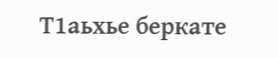Т1аьхье беркате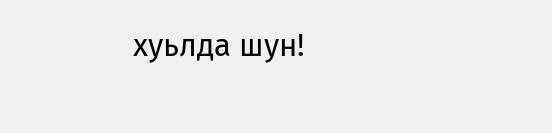хуьлда шун!